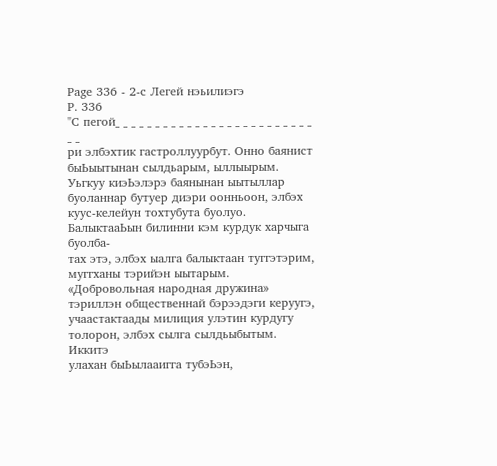Page 336 - 2-с Легей нэьилиэгэ
P. 336
"С пегой_ _ _ _ _ _ _ _ _ _ _ _ _ _ _ _ _ _ _ _ _ _ _ _ _ _ _
ри элбэхтик гастроллуурбут. Онно баянист быЬыытынан сылдьарым, ыллыырым.
Уьгкуу киэЬэлэрэ баянынан ыытыллар буоланнар бутуер диэри оонньоон, элбэх
куус-келейун тохтубута буолуо. БалыктааЬын билинни кэм курдук харчыга буолба-
тах этэ, элбэх ыалга балыктаан туггэтэрим, муггханы тэрийэн ыытарым.
«Добровольная народная дружина» тэриллэн общественнай бэрээдэги керуугэ,
учаастактаады милиция улэтин курдугу толорон, элбэх сылга сылдьыбытым. Иккитэ
улахан быЬылааигга тубэЬэн,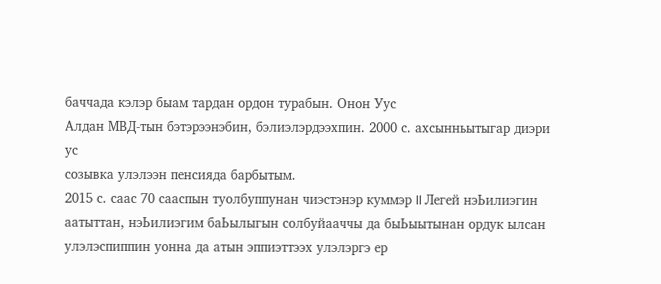баччада кэлэр быам тардан ордон турабын. Онон Уус
Алдан МВД-тын бэтэрээнэбин, бэлиэлэрдээхпин. 2000 с. ахсынньытыгар диэри ус
созывка улэлээн пенсияда барбытым.
2015 с. саас 70 сааспын туолбуппунан чиэстэнэр куммэр II Легей нэЬилиэгин
аатыттан, нэЬилиэгим баЬылыгын солбуйааччы да быЬыытынан ордук ылсан
улэлэспиппин уонна да атын эппиэттээх улэлэргэ ер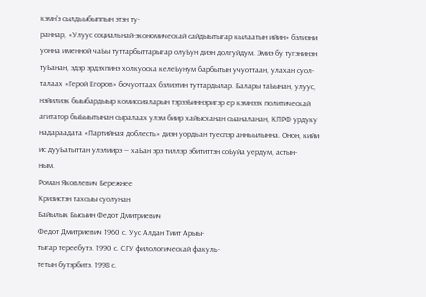кэмн'э сылдьыбыппын этэн ту-
раннар, «Улуус социальнай-экономическай сайдыытыгар кылаатын ийин» бэлиэни
уонна именной чаЬы туттарбыттарыгар олуЬун диэн долгуйдум. Эмиэ бу тугэнинэн
туЬанан, эдэр эрдэхпинэ холкуоска келеЬунум барбытын учуоттаан, улахан суол-
талаах «Герой Егоров» бочуоттаах бэлиэтин туттардылар. Балары таЬынан, улуус,
нэйилиэк быыбардыыр комиссияларын тэрээЬиннэригэр ер кэмнээх политическай
агитатор быЬыытынан сыралаах улэм биир хайысханан сыаналанан, КПРФ урдуку
надараадата «Партийная доблесть» диэн уордьан туеспэр анньылынна. Онон, кийи
ис дууЬатыттан улэлиирэ — хаЬан эрэ тиллэр эбититтэн соЬуйа уердум, астын-
ным.
Роман Яковлевич Бережнее
Кризистэн тахсыы суолунан
Байылык Бысыин Федот Дмитриевич
Федот Дмитриевич 1960 с. Уус Алдан Тиит Арыы-
тыгар тереебутэ. 1990 с. СГУ филологическай факуль-
тетын бутэрбитэ. 1998 с.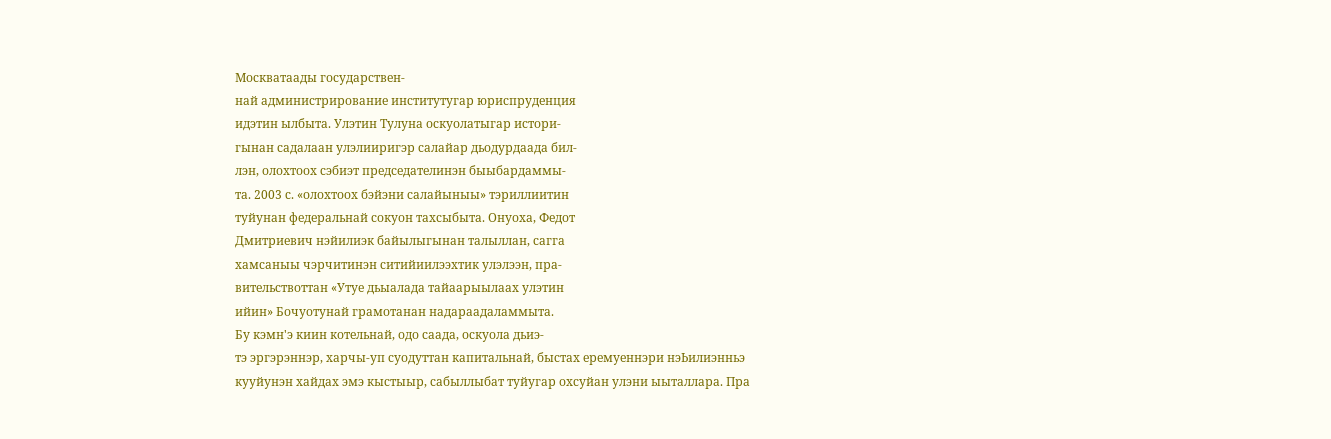Москватаады государствен-
най администрирование институтугар юриспруденция
идэтин ылбыта. Улэтин Тулуна оскуолатыгар истори-
гынан садалаан улэлииригэр салайар дьодурдаада бил-
лэн, олохтоох сэбиэт председателинэн быыбардаммы-
та. 2003 с. «олохтоох бэйэни салайыныы» тэриллиитин
туйунан федеральнай сокуон тахсыбыта. Онуоха, Федот
Дмитриевич нэйилиэк байылыгынан талыллан, сагга
хамсаныы чэрчитинэн ситийиилээхтик улэлээн, пра-
вительствоттан «Утуе дьыалада тайаарыылаах улэтин
ийин» Бочуотунай грамотанан надараадаламмыта.
Бу кэмн'э киин котельнай, одо саада, оскуола дьиэ-
тэ эргэрэннэр, харчы-уп суодуттан капитальнай, быстах еремуеннэри нэЬилиэнньэ
кууйунэн хайдах эмэ кыстыыр, сабыллыбат туйугар охсуйан улэни ыыталлара. Пра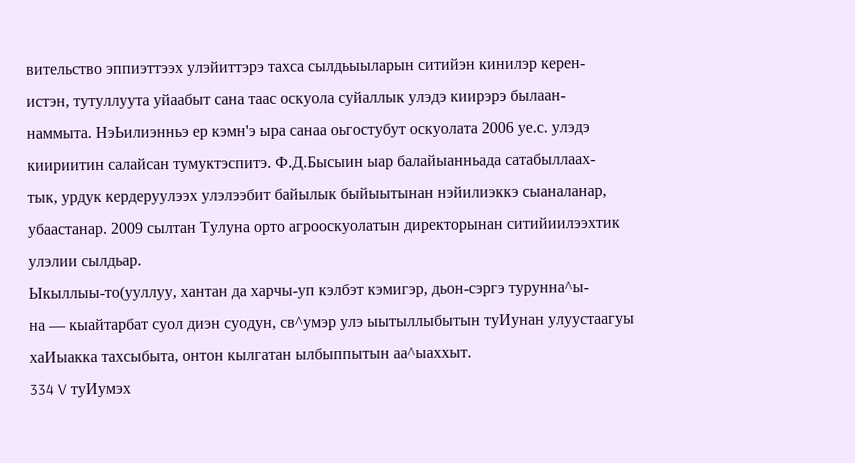вительство эппиэттээх улэйиттэрэ тахса сылдьыыларын ситийэн кинилэр керен-
истэн, тутуллуута уйаабыт сана таас оскуола суйаллык улэдэ киирэрэ былаан-
наммыта. НэЬилиэнньэ ер кэмн'э ыра санаа оьгостубут оскуолата 2006 уе.с. улэдэ
киириитин салайсан тумуктэспитэ. Ф.Д.Бысыин ыар балайыанньада сатабыллаах-
тык, урдук кердеруулээх улэлээбит байылык быйыытынан нэйилиэккэ сыаналанар,
убаастанар. 2009 сылтан Тулуна орто агрооскуолатын директорынан ситийиилээхтик
улэлии сылдьар.
Ыкыллыы-то(ууллуу, хантан да харчы-уп кэлбэт кэмигэр, дьон-сэргэ турунна^ы-
на — кыайтарбат суол диэн суодун, св^умэр улэ ыытыллыбытын туИунан улуустаагуы
хаИыакка тахсыбыта, онтон кылгатан ылбыппытын аа^ыаххыт.
334 V туИумэх